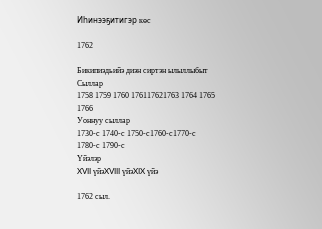Иһинээҕитигэр көс

1762

Бикипиэдьийэ диэн сиртэн ылыллыбыт
Сыллар
1758 1759 1760 176117621763 1764 1765 1766
Уоннуу сыллар
1730-с 1740-с 1750-с1760-с1770-с 1780-с 1790-с
Үйэлэр
XVII үйэXVIII үйэXIX үйэ

1762 сыл.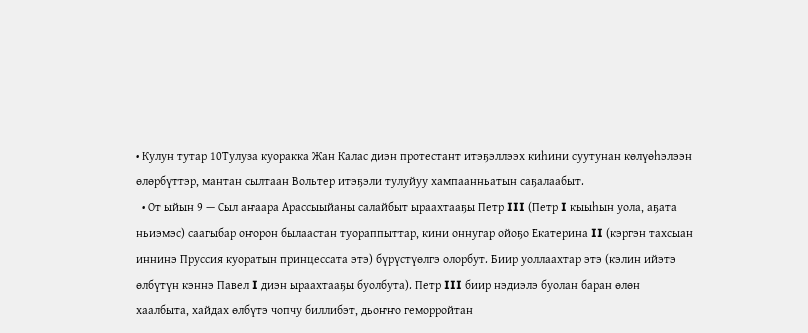• Кулун тутар 10Тулуза куоракка Жан Калас диэн протестант итэҕэллээх киһини суутунан көлүөһэлээн өлөрбүттэр, мантан сылтаан Вольтер итэҕэли тулуйуу хампаанньатын саҕалаабыт.
  • От ыйын 9 — Сыл аҥаара Арассыыйаны салайбыт ыраахтааҕы Петр III (Петр I кыыһын уола, аҕата ньиэмэс) саагыбар оҥорон былаастан туораппыттар, кини оннугар ойоҕо Екатерина II (кэргэн тахсыан иннинэ Пруссия куоратын принцессата этэ) бүрүстүөлгэ олорбут. Биир уоллаахтар этэ (кэлин ийэтэ өлбүтүн кэннэ Павел I диэн ыраахтааҕы буолбута). Петр III биир нэдиэлэ буолан баран өлөн хаалбыта, хайдах өлбүтэ чопчу биллибэт, дьоҥҥо геморройтан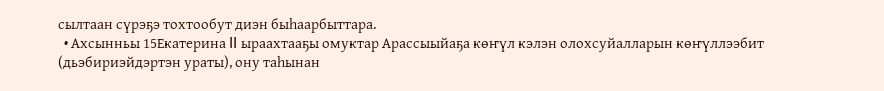сылтаан сүрэҕэ тохтообут диэн быһаарбыттара.
  • Ахсынньы 15Екатерина II ыраахтааҕы омуктар Арассыыйаҕа көҥүл кэлэн олохсуйалларын көҥүллээбит (дьэбириэйдэртэн ураты), ону таһынан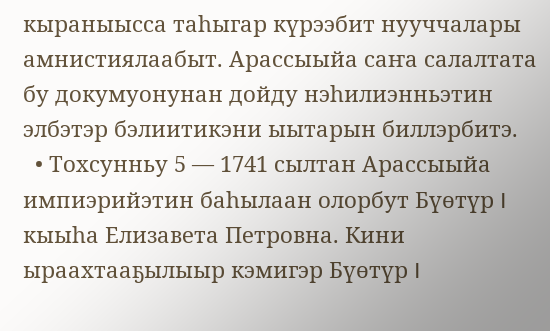кыраныысса таһыгар күрээбит нууччалары амнистиялаабыт. Арассыыйа саҥа салалтата бу докумуонунан дойду нэһилиэнньэтин элбэтэр бэлиитикэни ыытарын биллэрбитэ.
  • Тохсунньу 5 — 1741 сылтан Арассыыйа импиэрийэтин баһылаан олорбут Бүөтүр I кыыһа Елизавета Петровна. Кини ыраахтааҕылыыр кэмигэр Бүөтүр I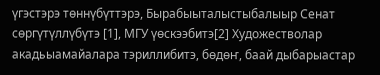үгэстэрэ төннүбүттэрэ, Бырабыыталыстыбалыыр Сенат сөргүтүллүбүтэ [1], МГУ үөскээбитэ[2] Художестволар акадьыамайалара тэриллибитэ, бөдөҥ, баай дыбарыастар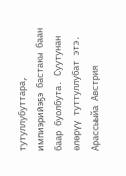тутуллубуттара, импиэрийэҕэ бастакы баан баар буолбута. Суутунан өлөрүү туттуллубат этэ. Арассыыйа Австрия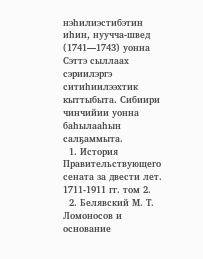нэһилиэстибэтин иһин, нуучча-швед (1741—1743) уонна Сэттэ сыллаах сэриилэргэ ситиһиилээхтик кыттыбыта. Сибиири чинчийии уонна баһылааһын салҕаммыта.
  1. История Правительствующего сената за двести лет. 1711-1911 гг. том 2.
  2. Белявский М. Т. Ломоносов и основание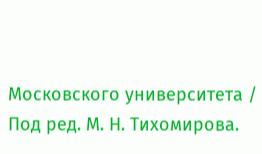Московского университета / Под ред. М. Н. Тихомирова.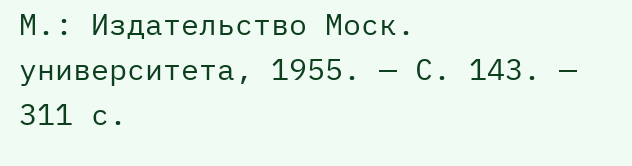М.: Издательство Моск. университета, 1955. — С. 143. — 311 с.